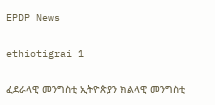EPDP News

ethiotigrai 1

ፈደራላዊ መንግስቲ ኢትዮጵያን ክልላዊ መንግስቲ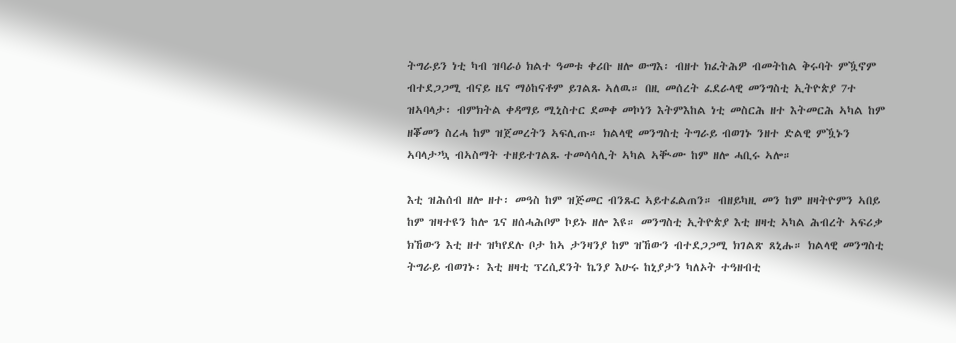ትግራይን ነቲ ካብ ዝባራዕ ክልተ ዓመቱ ቀሪቡ ዘሎ ውግእ፡ ብዘተ ክፈትሕዎ ብመትከል ቅሩባት ምዃኖም ብተደጋጋሚ ብናይ ዜና ማዕከናቶም ይገልጹ ኣለዉ። በዚ መሰረት ፈደራላዊ መንግስቲ ኢትዮጵያ 7ተ ዝኣባላታ፡ ብምክትል ቀዳማይ ሚኒስተር ደመቀ መኮነን እትምእከል ነቲ መስርሕ ዘተ እትመርሕ ኣካል ከም ዘቖመን ስረሓ ከም ዝጀመረትን ኣፍሊጡ። ክልላዊ መንግስቲ ትግራይ ብወገኑ ንዘተ ድልዊ ምዃኑን ኣባላታ’ኳ ብኣስማት ተዘይተገልጹ ተመሳሳሊት ኣካል ኣቚሙ ከም ዘሎ ሓቢሩ ኣሎ።

እቲ ዝሕሰብ ዘሎ ዘተ፡ መዓስ ከም ዝጅመር ብንጹር ኣይተፈልጠን። ብዘይካዚ መን ከም ዘዛትዮምን ኣበይ ከም ዝዛተዩን ከሎ ጌና ዘሰሓሕቦም ኮይኑ ዘሎ እዩ። መንግስቲ ኢትዮጵያ እቲ ዘዛቲ ኣካል ሕብረት ኣፍሪቃ ክኸውን እቲ ዘተ ዝካየደሉ ቦታ ከኣ ታንዛንያ ከም ዝኸውን ብተደጋጋሚ ክገልጽ ጸኒሑ። ክልላዊ መንግስቲ ትግራይ ብወገኑ፡ እቲ ዘዛቲ ፕረሲደንት ኬንያ እሁሩ ከኒያታን ካለኦት ተዓዘብቲ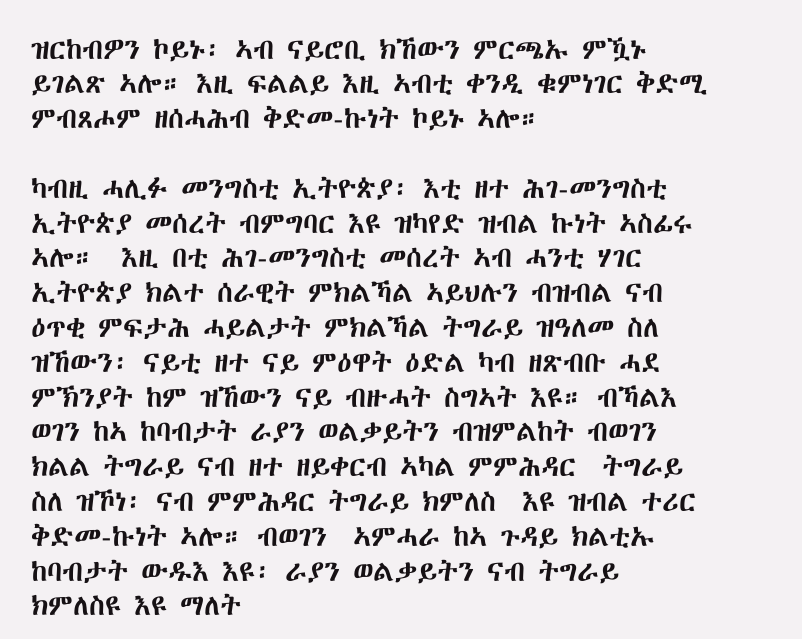ዝርከብዎን ኮይኑ፡ ኣብ ናይሮቢ ክኸውን ምርጫኡ ምዃኑ ይገልጽ ኣሎ። እዚ ፍልልይ እዚ ኣብቲ ቀንዲ ቁምነገር ቅድሚ ምብጸሖም ዘሰሓሕብ ቅድመ-ኩነት ኮይኑ ኣሎ።

ካብዚ ሓሊፉ መንግስቲ ኢትዮጵያ፡ እቲ ዘተ ሕገ-መንግስቲ ኢትዮጵያ መሰረት ብምግባር እዩ ዝካየድ ዝብል ኩነት ኣስፊሩ ኣሎ።  እዚ በቲ ሕገ-መንግስቲ መሰረት ኣብ ሓንቲ ሃገር ኢትዮጵያ ክልተ ሰራዊት ምክልኻል ኣይህሉን ብዝብል ናብ ዕጥቂ ምፍታሕ ሓይልታት ምክልኻል ትግራይ ዝዓለመ ስለ ዝኸውን፡ ናይቲ ዘተ ናይ ምዕዋት ዕድል ካብ ዘጽብቡ ሓደ ምኽንያት ከም ዝኸውን ናይ ብዙሓት ስግኣት እዩ። ብኻልእ ወገን ከኣ ከባብታት ራያን ወልቃይትን ብዝምልከት ብወገን ክልል ትግራይ ናብ ዘተ ዘይቀርብ ኣካል ምምሕዳር  ትግራይ ስለ ዝኾነ፡ ናብ ምምሕዳር ትግራይ ክምለስ  እዩ ዝብል ተሪር ቅድመ-ኩነት ኣሎ። ብወገን  ኣምሓራ ከኣ ጉዳይ ክልቲኡ ከባብታት ውዱእ እዩ፡ ራያን ወልቃይትን ናብ ትግራይ ክምለስዩ እዩ ማለት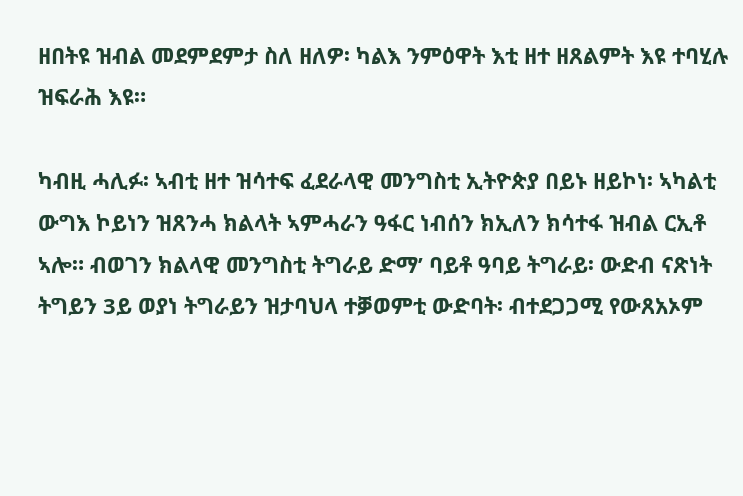ዘበትዩ ዝብል መደምደምታ ስለ ዘለዎ፡ ካልእ ንምዕዋት እቲ ዘተ ዘጸልምት እዩ ተባሂሉ ዝፍራሕ እዩ።

ካብዚ ሓሊፉ፡ ኣብቲ ዘተ ዝሳተፍ ፈደራላዊ መንግስቲ ኢትዮጵያ በይኑ ዘይኮነ፡ ኣካልቲ ውግእ ኮይነን ዝጸንሓ ክልላት ኣምሓራን ዓፋር ነብሰን ክኢለን ክሳተፋ ዝብል ርኢቶ ኣሎ። ብወገን ክልላዊ መንግስቲ ትግራይ ድማ’ ባይቶ ዓባይ ትግራይ፡ ውድብ ናጽነት ትግይን 3ይ ወያነ ትግራይን ዝታባህላ ተቓወምቲ ውድባት፡ ብተደጋጋሚ የውጸአኦም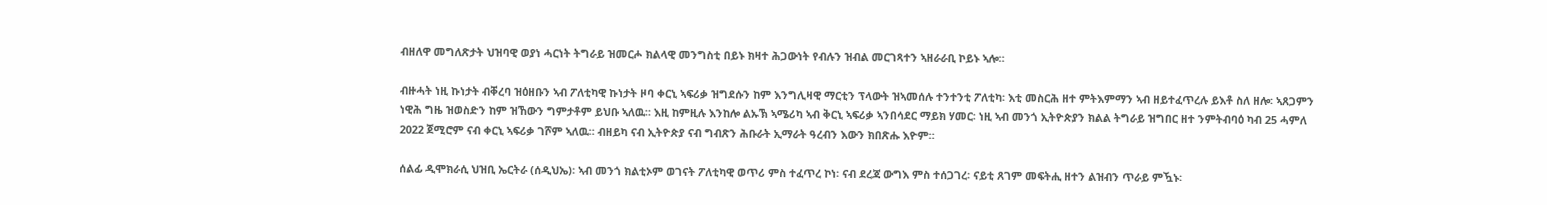ብዘለዋ መግለጽታት ህዝባዊ ወያነ ሓርነት ትግራይ ዝመርሖ ክልላዊ መንግስቲ በይኑ ክዛተ ሕጋውነት የብሉን ዝብል መርገጻተን ኣዘራራቢ ኮይኑ ኣሎ።

ብዙሓት ነዚ ኩነታት ብቐረባ ዝዕዘቡን ኣብ ፖለቲካዊ ኩነታት ዞባ ቀርኒ ኣፍሪቃ ዝግደሱን ከም እንግሊዛዊ ማርቲን ፕላውት ዝኣመሰሉ ተንተንቲ ፖለቲካ፡ እቲ መስርሕ ዘተ ምትእምማን ኣብ ዘይተፈጥረሉ ይእቶ ስለ ዘሎ፡ ኣጸጋምን ነዊሕ ግዜ ዝወስድን ከም ዝኸውን ግምታቶም ይህቡ ኣለዉ። እዚ ከምዚሉ እንከሎ ልኡኽ ኣሜሪካ ኣብ ቅርኒ ኣፍሪቃ ኣንበሳደር ማይክ ሃመር፡ ነዚ ኣብ መንጎ ኢትዮጵያን ክልል ትግራይ ዝግበር ዘተ ንምትብባዕ ካብ 25 ሓምለ 2022 ጀሚሮም ናብ ቀርኒ ኣፍሪቃ ገሾም ኣለዉ። ብዘይካ ናብ ኢትዮጵያ ናብ ግብጽን ሕቡራት ኢማራት ዓረብን እውን ክበጽሑ እዮም።

ሰልፊ ዲሞክራሲ ህዝቢ ኤርትራ (ሰዲህኤ)፡ ኣብ መንጎ ክልቲኦም ወገናት ፖለቲካዊ ወጥሪ ምስ ተፈጥረ ኮነ፡ ናብ ደረጃ ውግእ ምስ ተሰጋገረ፡ ናይቲ ጸገም መፍትሒ ዘተን ልዝብን ጥራይ ምዃኑ፡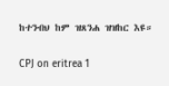ከተንብህ ከም ዝጸንሐ ዝዝከር እዩ።

CPJ on eritrea 1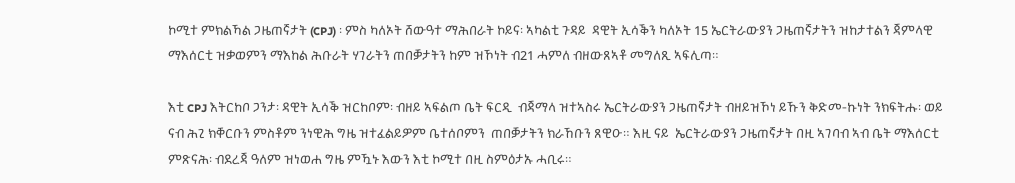ኮሚተ ምክልኻል ጋዜጠኛታት (CPJ) ፡ ምስ ካለኦት ሸውዓተ ማሕበራት ኮይና፡ ኣካልቲ ጉዳይ  ዳዊት ኢሳቕን ካለኦት 15 ኤርትራውያን ጋዜጠኛታትን ዝከታተልን ጃምላዊ ማእሰርቲ ዝቃወምን ማእከል ሕቡራት ሃገራትን ጠበቓታትን ከም ዝኾነት ብ21 ሓምለ ብዘውጸኣቶ መግለጺ ኣፍሊጣ።

እቲ CPJ እትርከቦ ጋንታ፡ ዳዊት ኢሳቕ ዝርከቦም፡ ብዘይ ኣፍልጦ ቤት ፍርዲ  ብጃማላ ዝተኣስሩ ኤርትራውያን ጋዜጠኛታት ብዘይዝኾነ ይኹን ቅድመ-ኩነት ንክፍትሑ፡ ወይ ናብ ሕጊ ክቐርቡን ምስቶም ንነዊሕ ግዜ ዝተፈልይዎም ቤተሰቦምን  ጠበቓታትን ክራኸቡን ጸዊዑ። እዚ ናይ  ኤርትራውያን ጋዜጠኛታት በዚ ኣገባብ ኣብ ቤት ማእሰርቲ ምጽናሕ፡ ብደረጃ ዓለም ዝነወሐ ግዜ ምዃኑ እውን እቲ ኮሚተ በዚ ስምዕታኡ ሓቢሩ።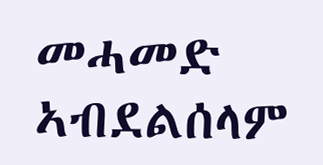መሓመድ ኣብደልሰላም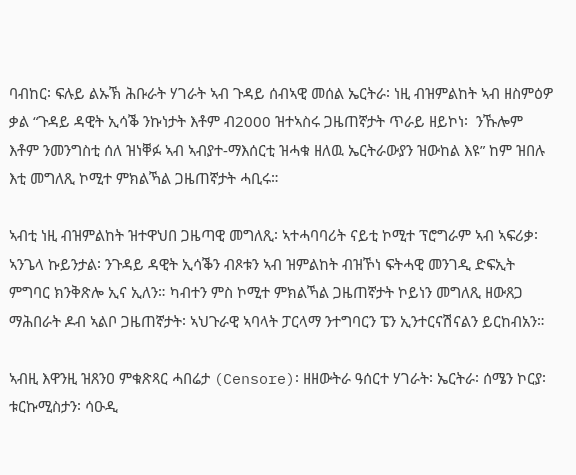ባብከር፡ ፍሉይ ልኡኽ ሕቡራት ሃገራት ኣብ ጉዳይ ሰብኣዊ መሰል ኤርትራ፡ ነዚ ብዝምልከት ኣብ ዘስምዕዎ ቃል “ጉዳይ ዳዊት ኢሳቕ ንኩነታት እቶም ብ2000 ዝተኣስሩ ጋዜጠኛታት ጥራይ ዘይኮነ፡  ንኹሎም እቶም ንመንግስቲ ሰለ ዝነቐፉ ኣብ ኣብያተ-ማእሰርቲ ዝሓቁ ዘለዉ ኤርትራውያን ዝውከል እዩ” ከም ዝበሉ እቲ መግለጺ ኮሚተ ምክልኻል ጋዜጠኛታት ሓቢሩ።

ኣብቲ ነዚ ብዝምልከት ዝተዋህበ ጋዜጣዊ መግለጺ፡ ኣተሓባባሪት ናይቲ ኮሚተ ፕሮግራም ኣብ ኣፍሪቃ፡ ኣንጌላ ኩይንታል፡ ንጉዳይ ዳዊት ኢሳቕን ብጾቱን ኣብ ዝምልከት ብዝኾነ ፍትሓዊ መንገዲ ድፍኢት ምግባር ክንቅጽሎ ኢና ኢለን። ካብተን ምስ ኮሚተ ምክልኻል ጋዜጠኛታት ኮይነን መግለጺ ዘውጸጋ ማሕበራት ዶብ ኣልቦ ጋዜጠኛታት፡ ኣህጉራዊ ኣባላት ፓርላማ ንተግባርን ፔን ኢንተርናሽናልን ይርከብአን።

ኣብዚ እዋንዚ ዝጸንዐ ምቁጽጻር ሓበሬታ (Censore)፡ ዘዘውትራ ዓሰርተ ሃገራት፡ ኤርትራ፡ ሰሜን ኮርያ፡ ቱርኩሚስታን፡ ሳዑዲ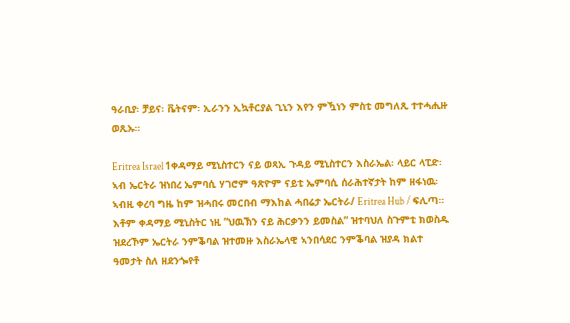ዓራቢያ፡ ቻይና፡ ቬትናም፡ ኢራንን ኢኳቶርያል ጊኒን እየን ምዃነን ምስቲ መግለጺ ተተሓሒዙ ወጺኡ።

Eritrea Israel 1ቀዳማይ ሚኒስተርን ናይ ወጻኢ ጉዳይ ሚኒስተርን እስራኤል፡ ላይር ላፒድ፡ ኣብ ኤርትራ ዝነበረ ኤምባሲ ሃገሮም ዓጽዮም ናይቲ ኤምባሲ ሰራሕተኛታት ከም ዘፋነዉ፡ ኣብዚ ቀረባ ግዜ ከም ዝሓበሩ መርበብ ማእከል ሓበሬታ ኤርትራ/ Eritrea Hub / ፍሊጣ። እቶም ቀዳማይ ሚኒስትር ነዚ ”ህዉኽን ናይ ሕርቃንን ይመስል” ዝተባህለ ስጉምቲ ክወስዱ ዝደረኾም ኤርትራ ንምቕባል ዝተመዙ እስራኤላዊ ኣንበሳደር ንምቕባል ዝያዳ ክልተ ዓመታት ስለ ዘደንጐየቶ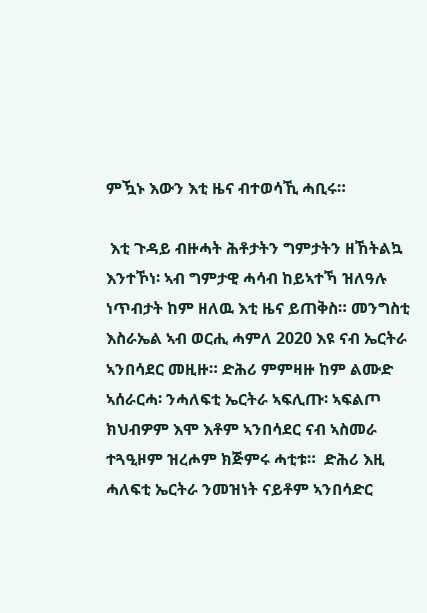ምዃኑ እውን እቲ ዜና ብተወሳኺ ሓቢሩ።

 እቲ ጉዳይ ብዙሓት ሕቶታትን ግምታትን ዘኸትልኳ እንተኾነ፡ ኣብ ግምታዊ ሓሳብ ከይኣተኻ ዝለዓሉ ነጥብታት ከም ዘለዉ እቲ ዜና ይጠቅስ። መንግስቲ እስራኤል ኣብ ወርሒ ሓምለ 2020 እዩ ናብ ኤርትራ ኣንበሳደር መዚዙ። ድሕሪ ምምዛዙ ከም ልሙድ ኣሰራርሓ፡ ንሓለፍቲ ኤርትራ ኣፍሊጡ፡ ኣፍልጦ ክህብዎም እሞ እቶም ኣንበሳደር ናብ ኣስመራ ተጓዒዞም ዝረሖም ክጅምሩ ሓቲቱ።  ድሕሪ እዚ ሓለፍቲ ኤርትራ ንመዝነት ናይቶም ኣንበሳድር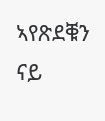ኣየጽደቑን ናይ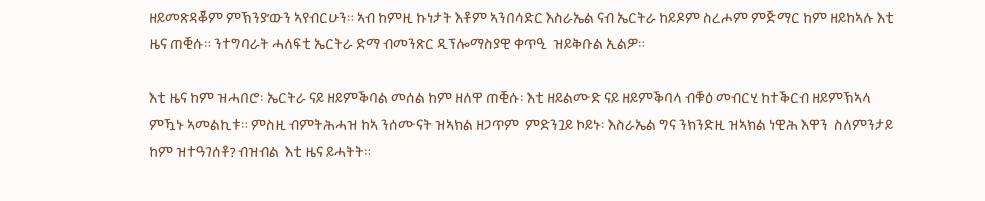ዘይመጽዳቖም ምኽንያ’ውን ኣየብርሁን። ኣብ ከምዚ ኩነታት እቶም ኣንበሳድር እስራኤል ናብ ኤርትራ ከይዶም ስረሖም ምጅማር ከም ዘይከኣሉ እቲ ዜና ጠቒሱ። ንተግባራት ሓለፍቲ ኤርትራ ድማ ብመንጽር ዲፕሎማስያዊ ቀጥዒ  ዝይቅቡል ኢልዎ።

እቲ ዜና ከም ዝሓበሮ፡ ኤርትራ ናይ ዘይምቕባል መሰል ከም ዘለዋ ጠቒሱ፡ እቲ ዘይልሙድ ናይ ዘይምቕባላ ብቑዕ መብርሂ ከተቕርብ ዘይምኽኣላ ምዃኑ ኣመልኪቱ። ምስዚ ብምትሕሓዝ ከኣ ንሰሙናት ዝኣክል ዘጋጥም  ምድንጓይ ኮይኑ፡ እስራኤል ግና ንክንድዚ ዝኣክል ነዊሕ እዋን  ስለምንታይ ከም ዝተዓገሰቶ? ብዝብል  እቲ ዜና ይሓትት።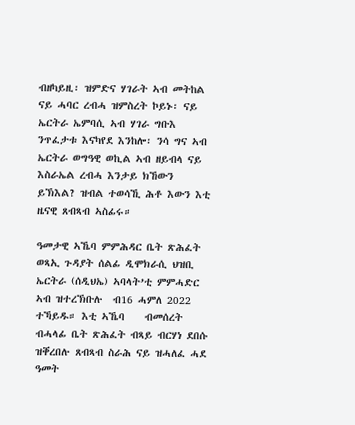ብዘካይዚ፡ ዝምድና ሃገራት ኣብ መትከል ናይ ሓባር ረብሓ ዝምስረት ኮይኑ፡ ናይ ኤርትራ ኤምባሲ ኣብ ሃገራ ግቡእ ንጥፈታቱ እናካየደ እንከሎ፡ ንሳ ግና ኣብ ኤርትራ ወግዓዊ ወኪል ኣብ ዘይብላ ናይ እስራኤል ረብሓ እንታይ ክኸውን ይኽእል? ዝብል ተወሳኺ ሕቶ እውን እቲ ዜናዊ ጸብጻብ ኣስፊሩ።

ዓመታዊ ኣኼባ ምምሕዳር ቤት ጽሕፈት ወጻኢ ጉዳያት ሰልፊ ዲሞክራሲ ህዝቢ ኤርትራ (ሰዲህኤ) ኣባላት’ቲ ምምሓድር ኣብ ዝተረኽቡሉ  ብ16 ሓምለ 2022  ተኻይዱ። እቲ ኣኼባ    ብመሰረት ብሓላፊ ቤት ጽሕፈት ብጻይ ብርሃነ ደበሱ ዝቐረበሉ ጸብጻብ ስራሕ ናይ ዝሓለፈ ሓደ ዓመት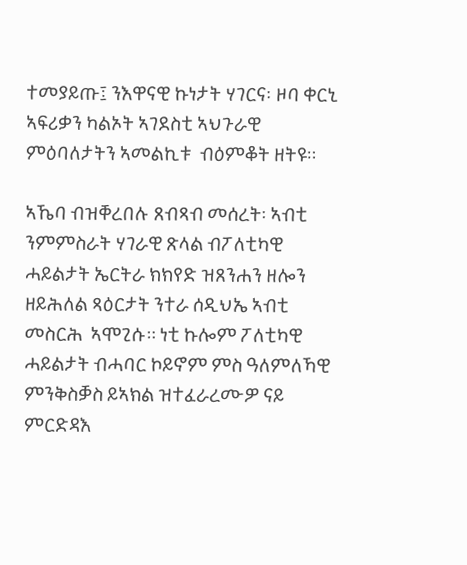ተመያይጡ፤ ንእዋናዊ ኩነታት ሃገርና፡ ዞባ ቀርኒ ኣፍሪቃን ካልኦት ኣገደስቲ ኣህጉራዊ ምዕባለታትን ኣመልኪቱ  ብዕምቆት ዘትዩ።

ኣኼባ ብዝቐረበሉ ጸብጻብ መሰረት፡ ኣብቲ ንምምስራት ሃገራዊ ጽላል ብፖለቲካዊ ሓይልታት ኤርትራ ክክየድ ዝጸንሐን ዘሎን ዘይሕለል ጻዕርታት ንተራ ሰዲህኤ ኣብቲ መስርሕ  ኣሞጊሱ። ነቲ ኩሎም ፖለቲካዊ ሓይልታት ብሓባር ኮይኖም ምስ ዓለምለኻዊ ምንቅስቓስ ይኣክል ዝተፈራረሙዎ ናይ ምርድዳእ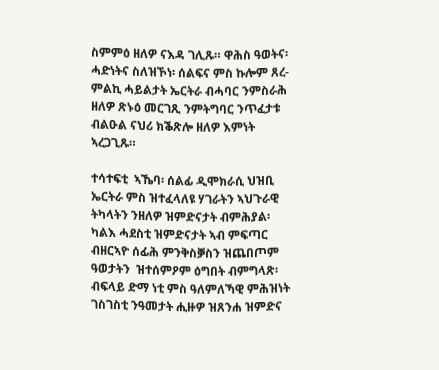ስምምዕ ዘለዎ ናእዳ ገሊጹ። ዋሕስ ዓወትና፡ ሓድነትና ስለዝኾነ፡ ሰልፍና ምስ ኩሎም ጸረ-ምልኪ ሓይልታት ኤርትራ ብሓባር ንምስራሕ ዘለዎ ጽኑዕ መርገጺ ንምትግባር ንጥፈታቱ ብልዑል ናህሪ ክቕጽሎ ዘለዎ እምነት ኣረጋጊጹ።

ተሳተፍቲ  ኣኼባ፡ ሰልፊ ዲሞክራሲ ህዝቢ ኤርትራ ምስ ዝተፈላለዩ ሃገራትን ኣህጉራዊ ትካላትን ንዘለዎ ዝምድናታት ብምሕያል፡ ካልእ ሓደስቲ ዝምድናታት ኣብ ምፍጣር  ብዘርኣዮ ሰፊሕ ምንቅስቓስን ዝጨበጦም ዓወታትን  ዝተሰምዖም ዕግበት ብምግላጽ፡ ብፍላይ ድማ ነቲ ምስ ዓለምለኻዊ ምሕዝነት ገስገስቲ ንዓመታት ሒዙዎ ዝጸንሐ ዝምድና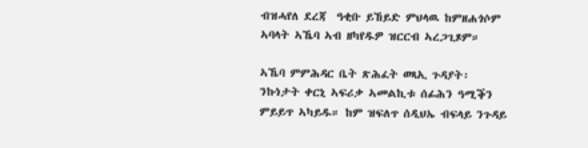ብዝሓየለ ደረጃ  ዓቂቡ ይኸይድ ምህላዉ ከምዘሐጎሶም ኣባላት ኣኼባ ኣብ ዘካየዱዎ ዝርርብ ኣረጋጊጾም።

ኣኼባ ምምሕዳር ቤት ጽሕፈት ወጻኢ ጉዳያት፡ ንኩነታት ቀርኒ ኣፍሪቃ ኣመልኪቱ ሰፊሕን ዓሚቕን ምይይጥ ኣካይዱ። ከም ዝፍለጥ ሰዲህኤ ብፍላይ ንጉዳይ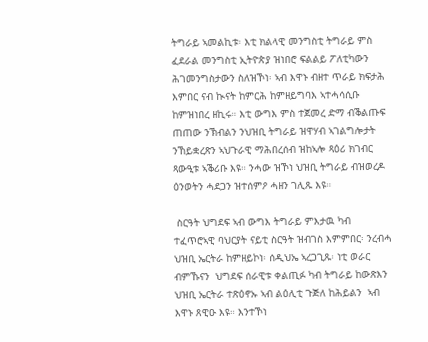ትግራይ ኣመልኪቱ፡ እቲ ክልላዊ መንግስቲ ትግራይ ምስ ፈደራል መንግስቲ ኢትዮጵያ ዝነበሮ ፍልልይ ፖለቲካውን ሕገመንግስታውን ስለዝኾነ፡ ኣብ እዋኑ ብዘተ ጥራይ ክፍታሕ እምበር ናብ ኲናት ከምርሕ ከምዘይግባእ ኣተሓሳሲቡ ከምዝነበረ ዘኪሩ። እቲ ውግእ ምስ ተጀመረ ድማ ብቕልጡፍ ጠጠው ንኽብልን ንህዝቢ ትግራይ ዝዋሃብ ኣገልግሎታት ንኸይቋረጽን ኣህጉራዊ ማሕበረሰብ ዝከኣሎ ጻዕሪ ክገብር ጻውዒቱ ኣቕሪቡ እዩ። ንሓው ዝኾነ ህዝቢ ትግራይ ብዝወረዶ  ዕንወትን ሓደጋን ዝተሰምዖ ሓዘን ገሊጹ እዩ።

 ስርዓት ህግደፍ ኣብ ውግእ ትግራይ ምእታዉ ካብ ተፈጥሮኣዊ ባህርያት ናይቲ ስርዓት ዝብገስ እምምበር፡ ንረብሓ ህዝቢ ኤርትራ ከምዘይኮነ፡ ሰዲህኤ ኣረጋጊጹ፡ ነቲ ወራር ብምኹናን  ህግደፍ ሰራዊቱ ቀልጢፉ ካብ ትግራይ ከውጽእን ህዝቢ ኤርትራ ተጽዕኖኡ ኣብ ልዕሊቲ ጉጅለ ከሕይልን  ኣብ እዋኑ ጸዊዑ እዩ። እንተኾነ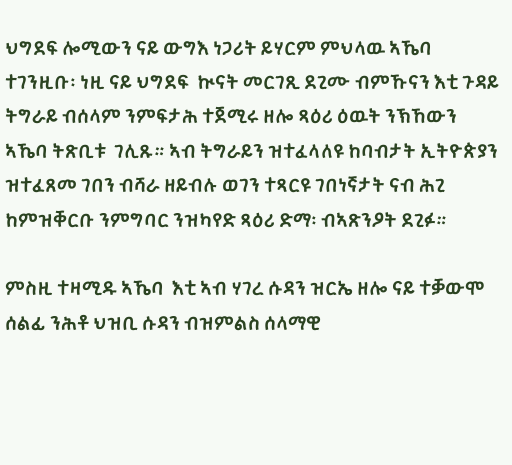ህግደፍ ሎሚውን ናይ ውግእ ነጋሪት ይሃርም ምህላዉ ኣኼባ ተገንዚቡ፡ ነዚ ናይ ህግደፍ  ኲናት መርገጺ ደጊሙ ብምኹናን እቲ ጉዳይ ትግራይ ብሰላም ንምፍታሕ ተጀሚሩ ዘሎ ጻዕሪ ዕዉት ንኽኸውን ኣኼባ ትጽቢቱ  ገሊጹ። ኣብ ትግራይን ዝተፈላለዩ ከባብታት ኢትዮጵያን ዝተፈጸመ ገበን ብሻራ ዘይብሉ ወገን ተጻርዩ ገበነኛታት ናብ ሕጊ ከምዝቐርቡ ንምግባር ንዝካየድ ጻዕሪ ድማ፡ ብኣጽንዖት ደጊፉ።

ምስዚ ተዛሚዱ ኣኼባ  እቲ ኣብ ሃገረ ሱዳን ዝርኤ ዘሎ ናይ ተቓውሞ ሰልፊ ንሕቶ ህዝቢ ሱዳን ብዝምልስ ሰላማዊ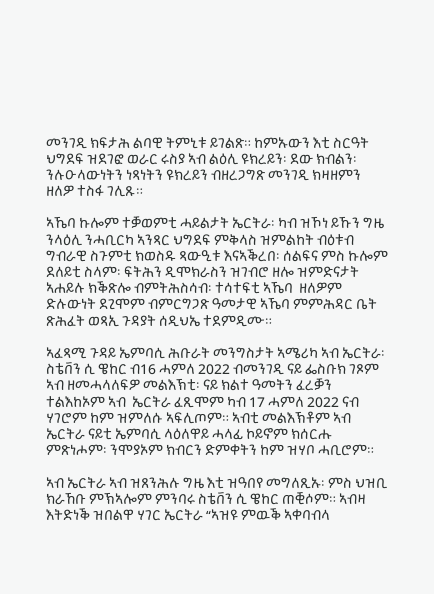መንገዲ ክፍታሕ ልባዊ ትምኒቱ ይገልጽ። ከምኡውን እቲ ስርዓት ህግደፍ ዝደገፎ ወራር ሩስያ ኣብ ልዕሊ ዩክረይን፡ ደው ክብልን፡ ንሉዑላውነትን ነጻነትን ዩክረይን ብዘረጋግጽ መንገዲ ክዛዘምን ዘለዎ ተስፋ ገሊጹ።

ኣኼባ ኩሎም ተቓወምቲ ሓይልታት ኤርትራ፡ ካብ ዝኾነ ይኹን ግዜ ንላዕሊ ንሓቢርካ ኣንጻር ህግደፍ ምቅላስ ዝምልከት ብዕቱብ ግብራዊ ስጉምቲ ክወስዱ ጻውዒቱ እናኣቕረበ፡ ሰልፍና ምስ ኩሎም ደለይቲ ስላም፡ ፍትሕን ዲሞክራስን ዝገብሮ ዘሎ ዝምድናታት ኣሐይሉ ክቕጽሎ ብምትሕስሳብ፡ ተሳተፍቲ ኣኼባ  ዘለዎም ድሉውነት ደጊሞም ብምርግጋጽ ዓመታዊ ኣኼባ ምምሕዳር ቤት ጽሕፈት ወጻኢ ጉዳያት ሰዲህኤ ተደምዲሙ።

ኣፈጻሚ ጉዳይ ኤምባሲ ሕቡራት መንግስታት ኣሜሪካ ኣብ ኤርትራ፡ ስቴቨን ሲ ዌከር ብ16 ሓምለ 2022 ብመንገዲ ናይ ፌስቡክ ገጾም ኣብ ዘመሓላለፍዎ መልእኽቲ፡ ናይ ክልተ ዓመትን ፈረቓን ተልእከኦም ኣብ  ኤርትራ ፈጺሞም ካብ 17 ሓምለ 2022 ናብ ሃገሮም ከም ዝምለሱ ኣፍሊጦም። ኣብቲ መልእኽቶም ኣብ ኤርትራ ናይቲ ኤምባሲ ላዕለዋይ ሓላፊ ኮይኖም ክሰርሑ ምጽነሖም፡ ንሞያኦም ክብርን ድምቀትን ከም ዝሃቦ ሓቢሮም።

ኣብ ኤርትራ ኣብ ዝጸንሕሉ ግዜ እቲ ዝዓበየ መግለጺኡ፡ ምስ ህዝቢ ክራኸቡ ምኽኣሎም ምንባሩ ስቴቨን ሲ ዌከር ጠቒሶም። ኣብዛ እትድነቕ ዝበልዋ ሃገር ኤርትራ “ኣዝዩ ምዉቕ ኣቀባብላ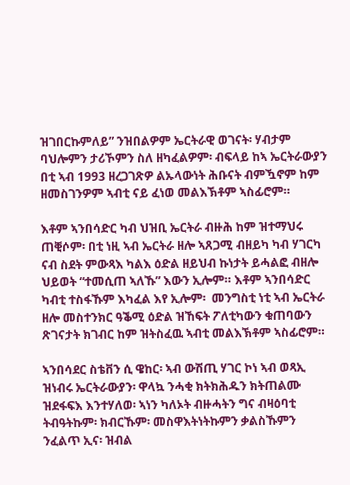ዝገበርኩምለይ” ንዝበልዎም ኤርትራዊ ወገናት፡ ሃብታም ባህሎምን ታሪኾምን ስለ ዘካፈልዎም፡ ብፍላይ ከኣ ኤርትራውያን በቲ ኣብ 1993 ዘረጋገጽዎ ልኡላውነት ሕቡናት ብምዃኖም ከም ዘመስገንዎም ኣብቲ ናይ ፈነወ መልእኽቶም ኣስፊሮም።

እቶም ኣንበሳድር ካብ ህዝቢ ኤርትራ ብዙሕ ከም ዝተማህሩ ጠቒሶም፡ በቲ ነዚ ኣብ ኤርትራ ዘሎ ኣጸጋሚ ብዘይካ ካብ ሃገርካ ናብ ስደት ምውጻእ ካልእ ዕድል ዘይህብ ኩነታት ይሓልፎ ብዘሎ ህይወት “ተመሲጠ ኣለኹ” እውን ኢሎም። እቶም ኣንበሳድር ካብቲ ተስፋኹም እካፈል እየ ኢሎም፡  መንግስቲ ነቲ ኣብ ኤርትራ ዘሎ መስተንክር ዓቕሚ ዕድል ዝኸፍት ፖለቲካውን ቁጠባውን ጽገናታት ክገብር ከም ዝትስፈዉ ኣብቲ መልእኽቶም ኣስፊሮም።

ኣንበሳደር ስቴቨን ሲ ዌከር፡ ኣብ ውሽጢ ሃገር ኮነ ኣብ ወጻኢ ዝነብሩ ኤርትራውያን፡ ዋላኳ ንሓቂ ክትክሕዱን ክትጠልሙ ዝደፋፍእ እንተሃለወ፡ ኣነን ካለኦት ብዙሓትን ግና ብዛዕባቲ ትብዓትኩም፡ ክብርኹም፡ መስዋእትነትኩምን ቃልስኹምን ንፈልጥ ኢና፡ ዝብል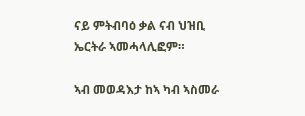ናይ ምትብባዕ ቃል ናብ ህዝቢ ኤርትራ ኣመሓላሊፎም።

ኣብ መወዳእታ ከኣ ካብ ኣስመራ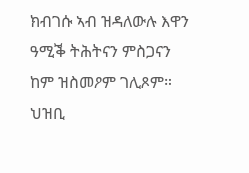ክብገሱ ኣብ ዝዳለውሉ እዋን ዓሚቕ ትሕትናን ምስጋናን ከም ዝስመዖም ገሊጾም። ህዝቢ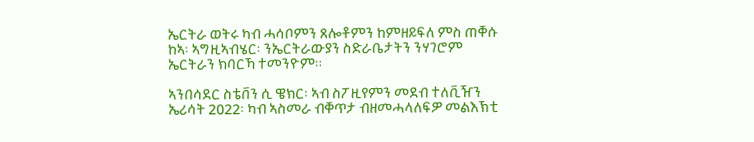ኤርትራ ወትሩ ካብ ሓሳቦምን ጸሎቶምን ከምዘይፍለ ምስ ጠቐሱ ከኣ፡ ኣግዚኣብሄር፡ ንኤርትራውያን ስድራቤታትን ንሃገሮም ኤርትራን ክባርኻ ተመንዮም።

ኣንበሳደር ስቴቨን ሲ ዌክር፡ ኣብ ስፖዚየምን መደብ ተለቪዥን ኤሪሳት 2022፡ ካብ ኣስመራ ብቐጥታ ብዘመሓላለፍዎ መልእኽቲ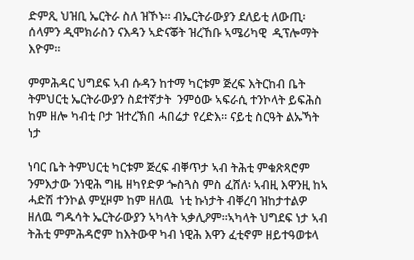ድምጺ ህዝቢ ኤርትራ ስለ ዝኾኑ። ብኤርትራውያን ደለይቲ ለውጢ፡ሰላምን ዲሞክራስን ናእዳን ኣድናቖት ዝረኸቡ ኣሜሪካዊ  ዲፕሎማት እዮም።

ምምሕዳር ህግደፍ ኣብ ሱዳን ከተማ ካርቱም ጅረፍ እትርከብ ቤት ትምህርቲ ኤርትራውያን ስደተኛታት  ንምዕው ኣፍራሲ ተንኮላት ይፍሕስ ከም ዘሎ ካብቲ ቦታ ዝተረኽበ ሓበሬታ የረድእ። ናይቲ ስርዓት ልኡኻት ነታ

ነባር ቤት ትምህርቲ ካርቱም ጅረፍ ብቐጥታ ኣብ ትሕቲ ምቁጽጻሮም ንምእታው ንነዊሕ ግዜ ዘካየድዎ ጐስጓስ ምስ ፈሸለ፡ ኣብዚ እዋንዚ ከኣ ሓድሽ ተንኮል ምሂዞም ከም ዘለዉ  ነቲ ኩነታት ብቐረባ ዝከታተልዎ ዘለዉ ግዱሳት ኤርትራውያን ኣካላት ኣቃሊዖም።ኣካላት ህግደፍ ነታ ኣብ ትሕቲ ምምሕዳሮም ከእትውዋ ካብ ነዊሕ እዋን ፈቲኖም ዘይተዓወቱላ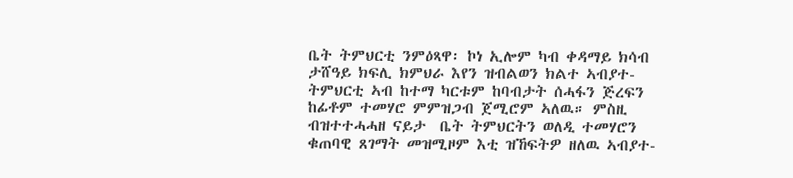ቤት ትምህርቲ ንምዕጻዋ፡ ኮነ ኢሎም ካብ ቀዳማይ ክሳብ ታሸዓይ ክፍሊ ክምህራ እየን ዝብልወን ክልተ ኣብያተ-ትምህርቲ ኣብ ከተማ ካርቱም ከባብታት ሰሓፋን ጅረፍን ከፊቶም ተመሃሮ ምምዝጋብ ጀሚሮም ኣለዉ። ምስዚ ብዝተተሓሓዘ ናይታ  ቤት ትምህርትን ወለዲ ተመሃሮን ቁጠባዊ ጸገማት መዝሚዞም እቲ ዝኸፍትዎ ዘለዉ ኣብያተ-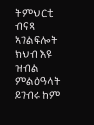ትምህርቲ ብናጻ ኣገልፍሎት ክህብ እዩ ዝብል ምልዕዓላት ይገብሩ ከም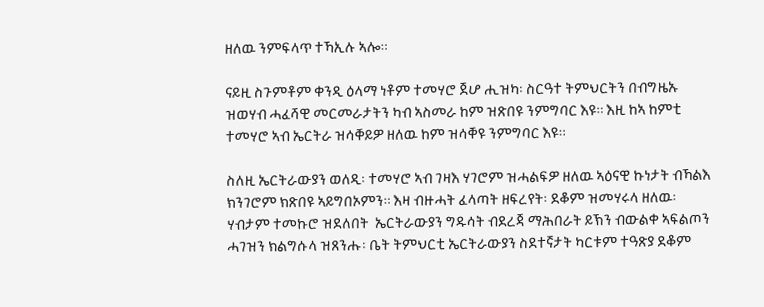ዘለዉ ንምፍላጥ ተኻኢሉ ኣሎ።

ናይዚ ስጉምቶም ቀንዲ ዕላማ ነቶም ተመሃሮ ጀሆ ሒዝካ፡ ስርዓተ ትምህርትን በብግዜኡ ዝወሃብ ሓፈሻዊ መርመራታትን ካብ ኣስመራ ከም ዝጽበዩ ንምግባር እዩ። እዚ ከኣ ከምቲ ተመሃሮ ኣብ ኤርትራ ዝሳቐይዎ ዘለዉ ከም ዝሳቐዩ ንምግባር እዩ።

ስለዚ ኤርትራውያን ወለዲ፡ ተመሃሮ ኣብ ገዛእ ሃገሮም ዝሓልፍዎ ዘለዉ ኣዕናዊ ኩነታት ብኻልእ ክንገሮም ክጽበዩ ኣይግበኦምን። እዛ ብዙሓት ፈላጣት ዘፍረየት፡ ደቆም ዝመሃሩላ ዘለዉ፡ ሃብታም ተመኩሮ ዝደለበት  ኤርትራውያን ግዱሳት ብደረጃ ማሕበራት ይኽን ብውልቀ ኣፍልጦን ሓገዝን ክልግሱላ ዝጸንሑ፡ ቤት ትምህርቲ ኤርትራውያን ስደተኛታት ካርቱም ተዓጽያ ደቆም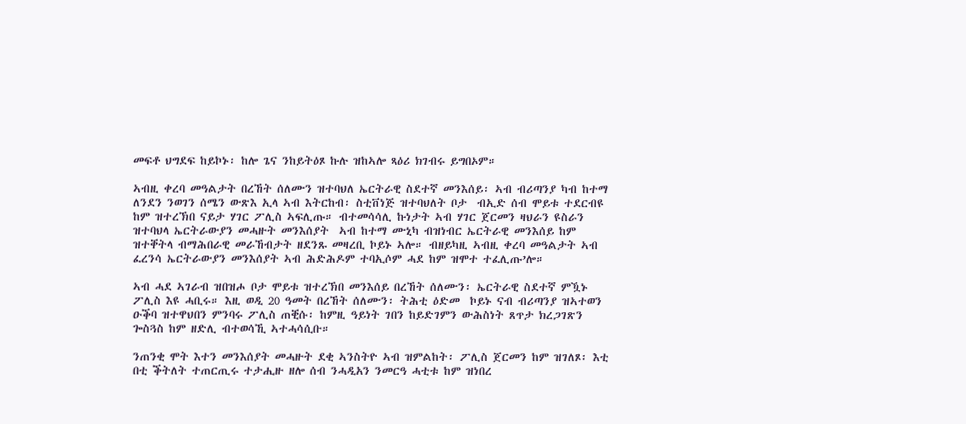መፍቶ ህግደፍ ከይኮኑ፡ ከሎ ጌና ንከይትዕጾ ኩሉ ዝከኣሎ ጻዕሪ ክገብሩ ይግበኦም።

ኣብዚ ቀረባ መዓልታት በረኸት ሰለሙን ዝተባህለ ኤርትራዊ ስደተኛ መንእሰይ፡ ኣብ ብሪጣንያ ካብ ከተማ ለንደን ንወገን ሰሜን ውጽእ ኢላ ኣብ እትርከብ፡ ስቲቨነጅ ዝተባህለት ቦታ  ብኢድ ሰብ ሞይቱ ተደርብዩ ከም ዝተረኽበ ናይታ ሃገር ፖሊስ ኣፍሊጡ። ብተመሳሳሊ ኩነታት ኣብ ሃገር ጀርመን ዛህራን ዩስራን ዝተባህላ ኤርትራውያን መሓዙት መንእሰያት  ኣብ ከተማ ሙኒካ ብዝነብር ኤርትራዊ መንእሰይ ከም ዝተቐትላ ብማሕበራዊ መራኸብታት ዘደንጹ መዛረቢ ኮይኑ ኣሎ። ብዘይካዚ ኣብዚ ቀረባ መዓልታት ኣብ ፈረንሳ ኤርትራውያን መንእሰያት ኣብ ሕድሕዶም ተባኢሶም ሓደ ከም ዝሞተ ተፈሊጡ’ሎ።

ኣብ ሓደ ኣገራብ ዝበዝሖ ቦታ ሞይቱ ዝተረኽበ መንእሰይ በረኸት ሰለሙን፡ ኤርትራዊ ስደተኛ ምዃኑ ፖሊስ እዩ ሓቢሩ። እዚ ወዲ 20 ዓመት በረኸት ሰለሙን፡ ትሕቲ ዕድመ  ኮይኑ ናብ ብሪጣንያ ዝኣተወን ዑቕባ ዝተዋህበን ምንባሩ ፖሊስ ጠቒሱ፡ ከምዚ ዓይነት ገበን ከይድገምን ውሕስነት ጸጥታ ክረጋገጽን ጐስጓስ ከም ዘድሊ ብተወሳኺ ኣተሓሳሲቡ።

ንጠንቂ ሞት እተን መንእሰያት መሓዙት ደቂ ኣንስትዮ ኣብ ዝምልከት፡ ፖሊስ ጀርመን ከም ዝገለጾ፡ እቲ በቲ ቕትለት ተጠርጢሩ ተታሒዙ ዘሎ ሰብ ንሓዲአን ንመርዓ ሓቲቱ ከም ዝነበረ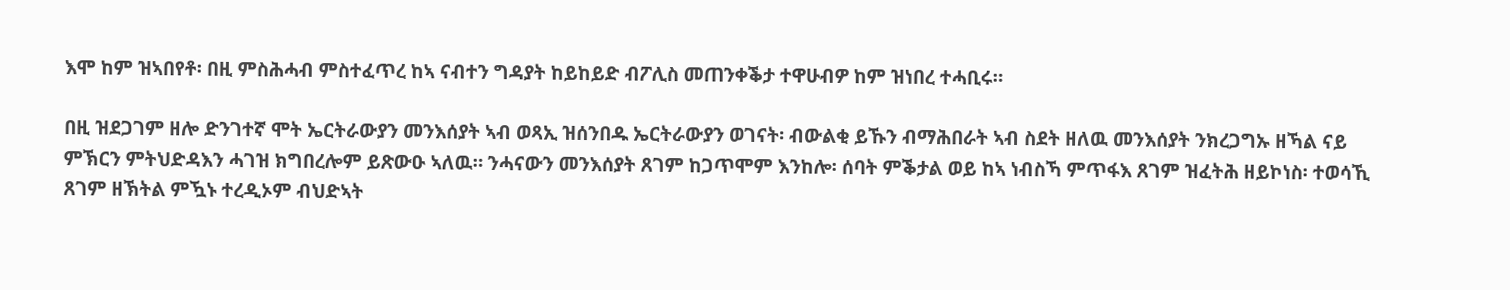እሞ ከም ዝኣበየቶ፡ በዚ ምስሕሓብ ምስተፈጥረ ከኣ ናብተን ግዳያት ከይከይድ ብፖሊስ መጠንቀቕታ ተዋሁብዎ ከም ዝነበረ ተሓቢሩ።

በዚ ዝደጋገም ዘሎ ድንገተኛ ሞት ኤርትራውያን መንእሰያት ኣብ ወጻኢ ዝሰንበዱ ኤርትራውያን ወገናት፡ ብውልቂ ይኹን ብማሕበራት ኣብ ስደት ዘለዉ መንእሰያት ንክረጋግኡ ዘኻል ናይ ምኽርን ምትህድዳእን ሓገዝ ክግበረሎም ይጽውዑ ኣለዉ። ንሓናውን መንእሰያት ጸገም ከጋጥሞም እንከሎ፡ ሰባት ምቕታል ወይ ከኣ ነብስኻ ምጥፋእ ጸገም ዝፈትሕ ዘይኮነስ፡ ተወሳኺ ጸገም ዘኽትል ምዃኑ ተረዲኦም ብህድኣት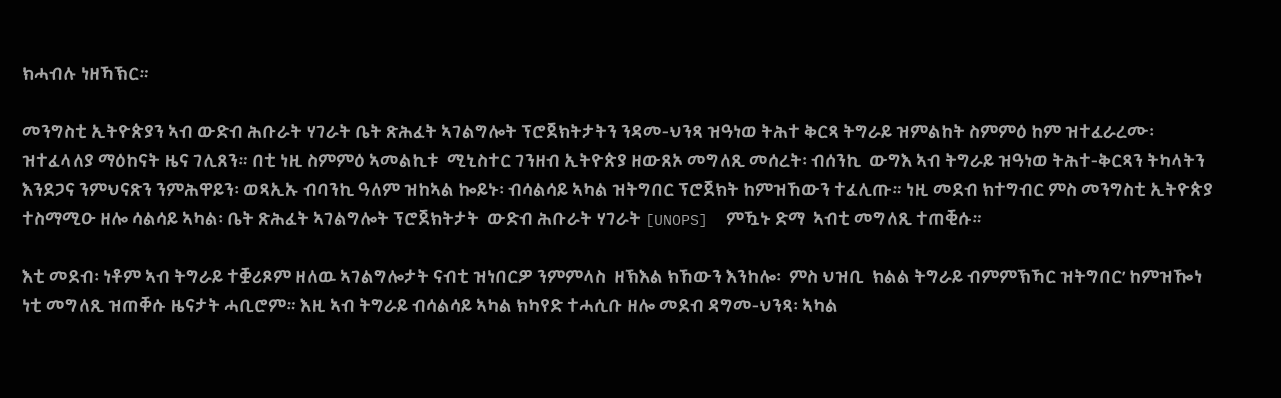ክሓብሉ ነዘኻኽር።

መንግስቲ ኢትዮጵያን ኣብ ውድብ ሕቡራት ሃገራት ቤት ጽሕፈት ኣገልግሎት ፕሮጀክትታትን ንዳመ-ህንጻ ዝዓነወ ትሕተ ቅርጻ ትግራይ ዝምልከት ስምምዕ ከም ዝተፈራረሙ፡ ዝተፈላለያ ማዕከናት ዜና ገሊጸን። በቲ ነዚ ስምምዕ ኣመልኪቱ  ሚኒስተር ገንዘብ ኢትዮጵያ ዘውጸኦ መግለጺ መሰረት፡ ብሰንኪ  ውግእ ኣብ ትግራይ ዝዓነወ ትሕተ-ቅርጻን ትካላትን እንደጋና ንምህናጽን ንምሕዋይን፡ ወጻኢኡ ብባንኪ ዓለም ዝከኣል ኰይኑ፡ ብሳልሳይ ኣካል ዝትግበር ፕሮጀክት ከምዝኸውን ተፈሊጡ። ነዚ መደብ ክተግብር ምስ መንግስቲ ኢትዮጵያ ተስማሚዑ ዘሎ ሳልሳይ ኣካል፡ ቤት ጽሕፈት ኣገልግሎት ፕሮጀክትታት  ውድብ ሕቡራት ሃገራት [UNOPS]  ምዃኑ ድማ  ኣብቲ መግለጺ ተጠቒሱ።

እቲ መደብ፡ ነቶም ኣብ ትግራይ ተቛሪጾም ዘለዉ ኣገልግሎታት ናብቲ ዝነበርዎ ንምምላስ  ዘኽእል ክኸውን እንከሎ፡  ምስ ህዝቢ  ክልል ትግራይ ብምምኽኻር ዝትግበር’ ከምዝዀነ ነቲ መግለጺ ዝጠቐሱ ዜናታት ሓቢሮም። እዚ ኣብ ትግራይ ብሳልሳይ ኣካል ክካየድ ተሓሲቡ ዘሎ መደብ ዳግመ-ህንጻ፡ ኣካል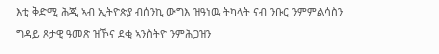እቲ ቅድሚ ሕጂ ኣብ ኢትዮጵያ ብሰንኪ ውግእ ዝዓነዉ ትካላት ናብ ንቡር ንምምልሳስን ግዳይ ጾታዊ ዓመጽ ዝኾና ደቂ ኣንስትዮ ንምሕጋዝን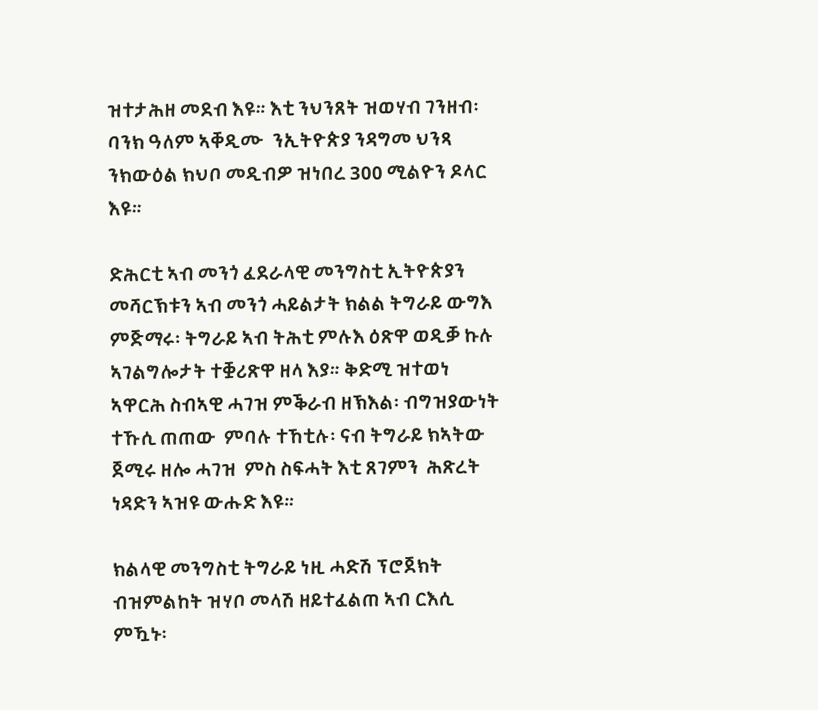ዝተታሕዘ መደብ እዩ። እቲ ንህንጸት ዝወሃብ ገንዘብ፡ ባንክ ዓለም ኣቐዲሙ  ንኢትዮጵያ ንዳግመ ህንጻ ንክውዕል ክህቦ መዲብዎ ዝነበረ 300 ሚልዮን ዶላር እዩ።

ድሕርቲ ኣብ መንጎ ፈደራላዊ መንግስቲ ኢትዮጵያን መሻርኽቱን ኣብ መንጎ ሓይልታት ክልል ትግራይ ውግእ ምጅማሩ፡ ትግራይ ኣብ ትሕቲ ምሉእ ዕጽዋ ወዲቓ ኩሉ ኣገልግሎታት ተቛሪጽዋ ዘላ እያ። ቅድሚ ዝተወነ ኣዋርሕ ስብኣዊ ሓገዝ ምቕራብ ዘኽእል፡ ብግዝያውነት ተኹሲ ጠጠው  ምባሉ ተኸቲሉ፡ ናብ ትግራይ ክኣትው ጀሚሩ ዘሎ ሓገዝ  ምስ ስፍሓት እቲ ጸገምን  ሕጽረት ነዳድን ኣዝዩ ውሑድ እዩ።

ክልላዊ መንግስቲ ትግራይ ነዚ ሓድሽ ፕሮጀክት ብዝምልከት ዝሃቦ መላሽ ዘይተፈልጠ ኣብ ርእሲ ምዃኑ፡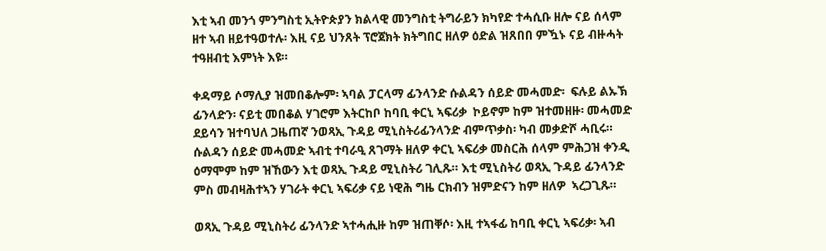እቲ ኣብ መንጎ ምንግስቲ ኢትዮጵያን ክልላዊ መንግስቲ ትግራይን ክካየድ ተሓሲቡ ዘሎ ናይ ሰላም ዘተ ኣብ ዘይተዓወተሉ፡ እዚ ናይ ህንጸት ፕሮጀክት ክትግበር ዘለዎ ዕድል ዝጸበበ ምዃኑ ናይ ብዙሓት ተዓዘብቲ እምነት እዩ።

ቀዳማይ ሶማሊያ ዝመበቆሎም፡ ኣባል ፓርላማ ፊንላንድ ሱልዳን ሰይድ መሓመድ፡  ፍሉይ ልኡኽ ፊንላድን፡ ናይቲ መበቆል ሃገሮም እትርከቦ ከባቢ ቀርኒ ኣፍሪቃ  ኮይኖም ከም ዝተመዘዙ፡ መሓመድ ደይሳን ዝተባህለ ጋዜጠኛ ንወጻኢ ጉዳይ ሚኒስትሪፊንላንድ ብምጥቃስ፡ ካብ መቃድሾ ሓቢሩ። ሱልዳን ሰይድ መሓመድ ኣብቲ ተባራዒ ጸገማት ዘለዎ ቀርኒ ኣፍሪቃ መስርሕ ሰላም ምሕጋዝ ቀንዲ ዕማሞም ከም ዝኸውን እቲ ወጻኢ ጉዳይ ሚኒስትሪ ገሊጹ። እቲ ሚኒስትሪ ወጻኢ ጉዳይ ፊንላንድ ምስ መብዛሕተኣን ሃገራት ቀርኒ ኣፍሪቃ ናይ ነዊሕ ግዜ ርክብን ዝምድናን ከም ዘለዎ  ኣረጋጊጹ።

ወጻኢ ጉዳይ ሚኒስትሪ ፊንላንድ ኣተሓሒዙ ከም ዝጠቐሶ፡ እዚ ተኣፋፊ ከባቢ ቀርኒ ኣፍሪቃ፡ ኣብ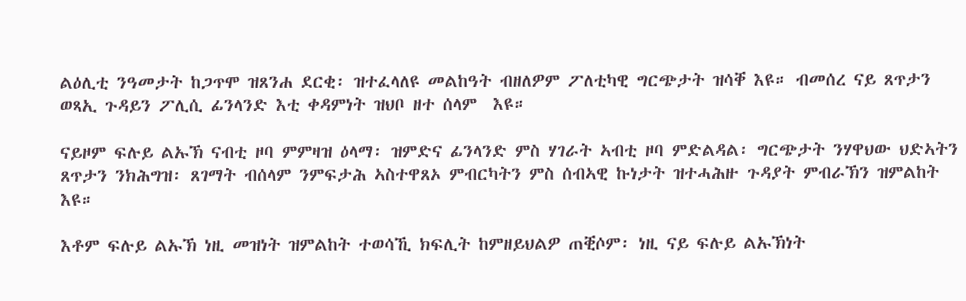ልዕሊቲ ንዓመታት ከጋጥሞ ዝጸንሐ ደርቂ፡ ዝተፈላለዩ መልከዓት ብዘለዎም ፖለቲካዊ ግርጭታት ዝሳቐ እዩ። ብመሰረ ናይ ጸጥታን ወጻኢ ጉዳይን ፖሊሲ ፊንላንድ እቲ ቀዳምነት ዝህቦ ዘተ ሰላም  እዩ።

ናይዞም ፍሉይ ልኡኽ ናብቲ ዞባ ምምዛዝ ዕላማ፡ ዝምድና ፊንላንድ ምስ ሃገራት ኣብቲ ዞባ ምድልዳል፡ ግርጭታት ንሃዋህው ህድኣትን ጸጥታን ንክሕግዝ፡ ጸገማት ብሰላም ንምፍታሕ ኣስተዋጸኦ ምብርካትን ምስ ሰብኣዊ ኩነታት ዝተሓሕዙ ጉዳያት ምብራኽን ዝምልከት እዩ።

እቶም ፍሉይ ልኡኽ ነዚ መዝነት ዝምልከት ተወሳኺ ክፍሊት ከምዘይህልዎ ጠቒሶም፡ ነዚ ናይ ፍሉይ ልኡኽነት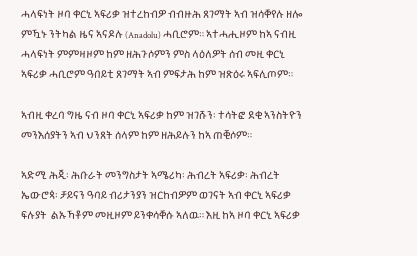ሓላፍነት ዞባ ቀርኒ ኣፍሪቃ ዝተረከብዎ ብብዙሕ ጸገማት ኣብ ዝሳቐየሉ ዘሎ ምዃኑ ንትካል ዜና ኣናዶሉ (Anadolu) ሓቢሮም። ኣተሓሒዞም ከኣ ናብዚ ሓላፍነት ምምዛዞም ከም ዘሕጉሶምን ምስ ላዕለዎት ሰብ መዚ ቀርኒ ኣፍሪቃ ሓቢሮም ዓበይቲ ጸገማት ኣብ ምፍታሕ ከም ዝጽዕሩ ኣፍሊጦም።

ኣብዚ ቀረባ ግዜ ናብ ዞባ ቀርኒ ኣፍሪቃ ከም ዝገሹን፡ ተሳትፎ ደቂ ኣንስትዮን መንእሰያትን ኣብ ህንጸት ሰላም ከም ዘሕይሉን ከኣ ጠቒሶም።

ኣድሚ ሕጂ፡ ሕቡራት መንግስታት ኣሜሪካ፡ ሕብረት ኣፍሪቃ፡ ሕብረት ኤውሮጳ፡ ቻይናን ዓባይ ብሪታንያን ዝርከብዎም ወገናት ኣብ ቀርኒ ኣፍሪቃ ፍሉያት  ልኡኻቶም መዚዞም ይንቀሳቐሱ ኣለዉ። እዚ ከኣ ዞባ ቀርኒ ኣፍሪቃ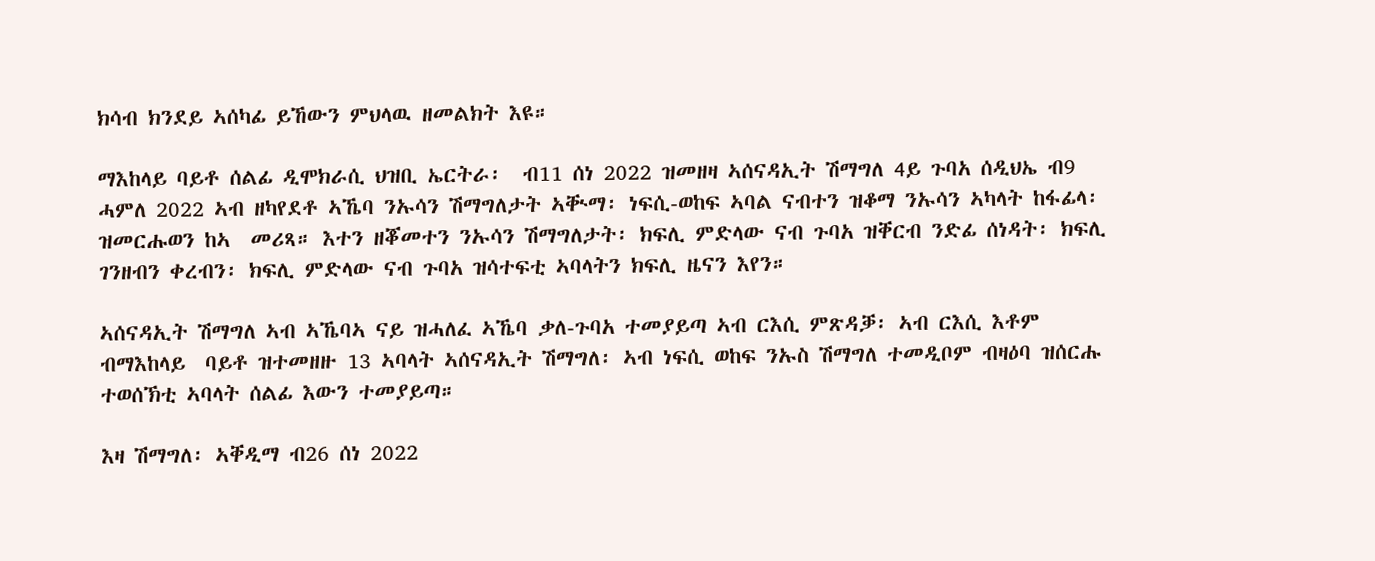ክሳብ ክንደይ ኣሰካፊ ይኸውን ምህላዉ ዘመልክት እዩ።

ማእከላይ ባይቶ ሰልፊ ዲሞክራሲ ህዝቢ ኤርትራ፡  ብ11 ሰነ 2022 ዝመዘዛ ኣሰናዳኢት ሽማግለ 4ይ ጉባአ ሰዲህኤ ብ9 ሓምለ 2022 ኣብ ዘካየደቶ ኣኼባ ንኡሳን ሽማግለታት ኣቚማ፡ ነፍሲ-ወከፍ ኣባል ናብተን ዝቆማ ንኡሳን ኣካላት ከፋፊላ፡ ዝመርሑወን ከኣ  መሪጻ። እተን ዘቖመተን ንኡሳን ሽማግለታት፡ ክፍሊ ምድላው ናብ ጉባአ ዝቐርብ ንድፊ ሰነዳት፡ ክፍሊ ገንዘብን ቀረብን፡ ክፍሊ ምድላው ናብ ጉባአ ዝሳተፍቲ ኣባላትን ክፍሊ ዜናን እየን።

ኣሰናዳኢት ሽማግለ ኣብ ኣኼባኣ ናይ ዝሓለፈ ኣኼባ ቃለ-ጉባአ ተመያይጣ ኣብ ርእሲ ምጽዳቓ፡ ኣብ ርእሲ እቶም ብማእከላይ  ባይቶ ዝተመዘዙ 13 ኣባላት ኣሰናዳኢት ሽማግለ፡ ኣብ ነፍሲ ወከፍ ንኡስ ሽማግለ ተመዲቦም ብዛዕባ ዝሰርሑ ተወሰኽቲ ኣባላት ሰልፊ እውን ተመያይጣ።

እዛ ሽማግለ፡ ኣቐዲማ ብ26 ሰነ 2022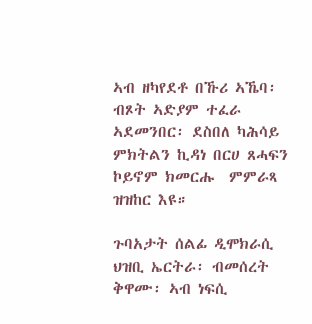ኣብ ዘካየደቶ በኹሪ ኣኼባ፡ ብጾት ኣድያም ተፈራ ኣደመንበር፡ ደስበለ ካሕሳይ ምክትልን ኪዳነ በርሀ ጸሓፍን ኮይኖም ክመርሑ  ምምራጻ ዝዝከር እዩ።

ጉባአታት ሰልፊ ዲሞክራሲ ህዝቢ ኤርትራ፡ ብመሰረት ቅዋሙ፡ ኣብ ነፍሲ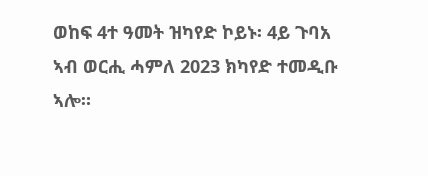ወከፍ 4ተ ዓመት ዝካየድ ኮይኑ፡ 4ይ ጉባአ ኣብ ወርሒ ሓምለ 2023 ክካየድ ተመዲቡ ኣሎ።